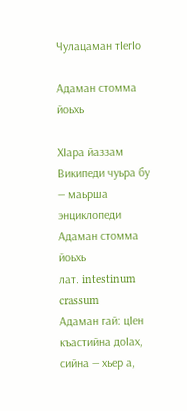Чулацаман тӀегӀо

Адаман стомма йоьхь

ХӀара йаззам Википеди чуьра бу — маьрша энциклопеди
Адаман стомма йоьхь
лат. intestinum crassum
Адаман гай: цIен къастийна доIах, сийна — хьер а,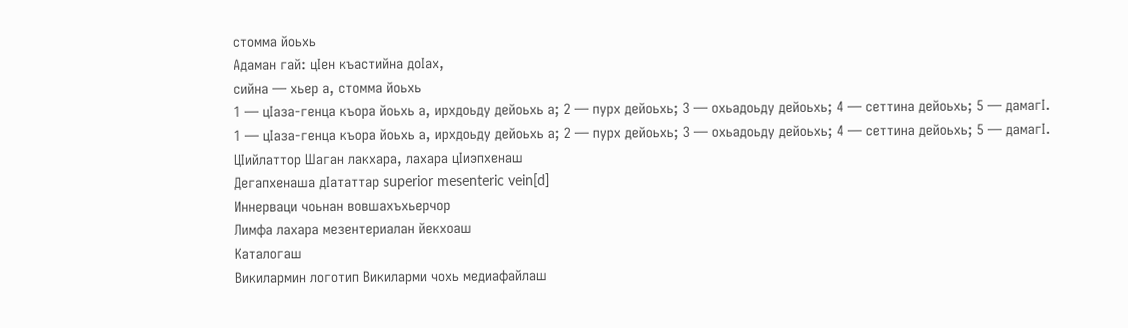стомма йоьхь
Адаман гай: цIен къастийна доIах,
сийна — хьер а, стомма йоьхь
1 — цIаза-генца къора йоьхь а, ирхдоьду дейоьхь а; 2 — пурх дейоьхь; 3 — охьадоьду дейоьхь; 4 — сеттина дейоьхь; 5 — дамагI.
1 — цIаза-генца къора йоьхь а, ирхдоьду дейоьхь а; 2 — пурх дейоьхь; 3 — охьадоьду дейоьхь; 4 — сеттина дейоьхь; 5 — дамагI.
ЦIийлаттор Шаган лакхара, лахара цӀиэпхенаш
Дегапхенаша дIататтар superior mesenteric vein[d]
Иннерваци чоьнан вовшахъхьерчор
Лимфа лахара мезентериалан йекхоаш
Каталогаш
Викилармин логотип Викиларми чохь медиафайлаш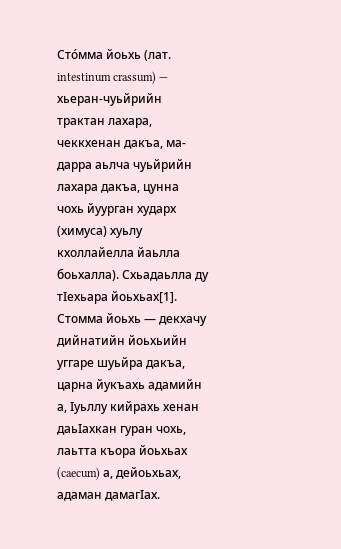Сто́мма йоьхь (лат. intestinum crassum) — хьеран-чуьйрийн трактан лахара, чеккхенан дакъа, ма-дарра аьлча чуьйрийн лахара дакъа, цунна чохь йуурган хударх (химуса) хуьлу кхоллайелла йаьлла боьхалла). Схьадаьлла ду тIехьара йоьхьах[1]. Стомма йоьхь — декхачу дийнатийн йоьхьийн уггаре шуьйра дакъа, царна йукъахь адамийн а, Iуьллу кийрахь хенан даьIахкан гуран чохь, лаьтта къора йоьхьах (caecum) а, дейоьхьах, адаман дамагIах.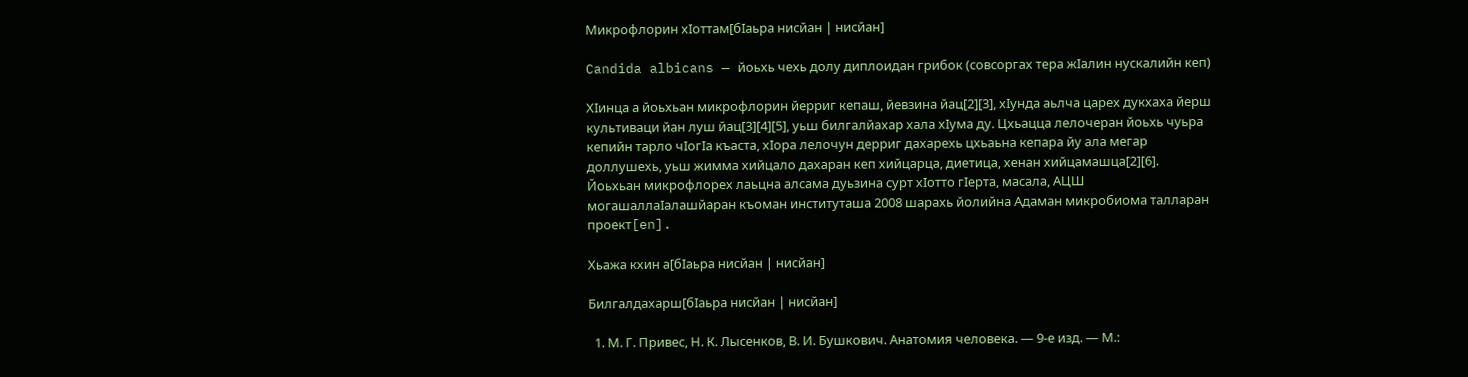Микрофлорин хIоттам[бӀаьра нисйан | нисйан]

Candida albicans — йоьхь чехь долу диплоидан грибок (совсоргах тера жIалин нускалийн кеп)

ХIинца а йоьхьан микрофлорин йерриг кепаш, йевзина йац[2][3], хIунда аьлча царех дукхаха йерш культиваци йан луш йац[3][4][5], уьш билгалйахар хала хIума ду. Цхьацца лелочеран йоьхь чуьра кепийн тарло чIогIа къаста, хIора лелочун дерриг дахарехь цхьаьна кепара йу ала мегар доллушехь, уьш жимма хийцало дахаран кеп хийцарца, диетица, хенан хийцамашца[2][6]. Йоьхьан микрофлорех лаьцна алсама дуьзина сурт хIотто гIерта, масала, АЦШ могашаллаIалашйаран къоман институташа 2008 шарахь йолийна Адаман микробиома талларан проект[en].

Хьажа кхин а[бӀаьра нисйан | нисйан]

Билгалдахарш[бӀаьра нисйан | нисйан]

  1. М. Г. Привес, Н. К. Лысенков, В. И. Бушкович. Анатомия человека. — 9-е изд. — М.: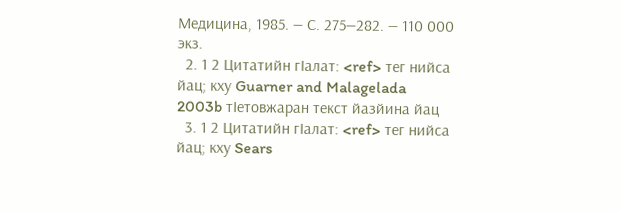Медицина, 1985. — С. 275—282. — 110 000 экз.
  2. 1 2 Цитатийн гӀалат: <ref> тег нийса йац; кху Guarner and Malagelada 2003b тIетовжаран текст йазйина йац
  3. 1 2 Цитатийн гӀалат: <ref> тег нийса йац; кху Sears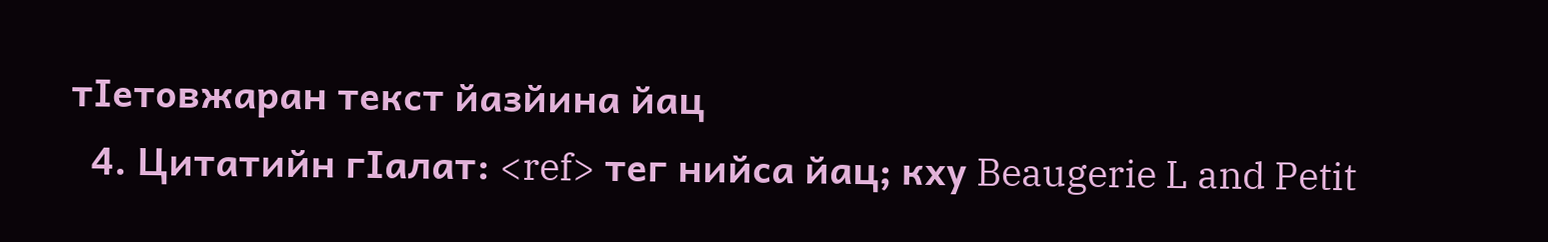тIетовжаран текст йазйина йац
  4. Цитатийн гӀалат: <ref> тег нийса йац; кху Beaugerie L and Petit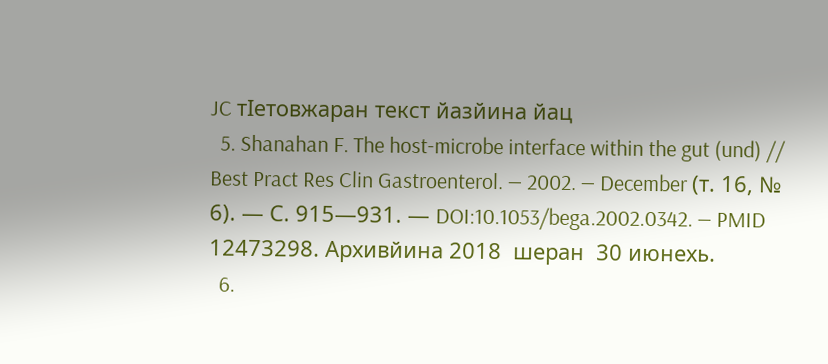JC тIетовжаран текст йазйина йац
  5. Shanahan F. The host-microbe interface within the gut (und) // Best Pract Res Clin Gastroenterol. — 2002. — December (т. 16, № 6). — С. 915—931. — DOI:10.1053/bega.2002.0342. — PMID 12473298. Архивйина 2018  шеран  30 июнехь.
  6.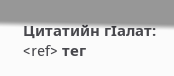Цитатийн гӀалат: <ref> тег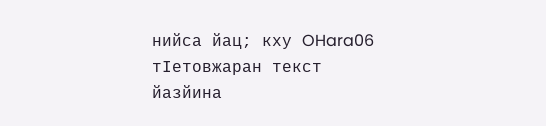нийса йац; кху OHara06 тIетовжаран текст йазйина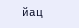йац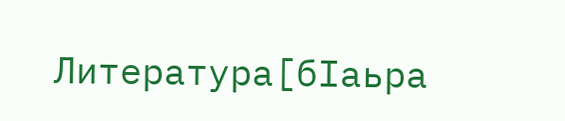Литература[бӀаьра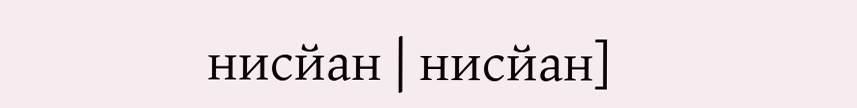нисйан | нисйан]